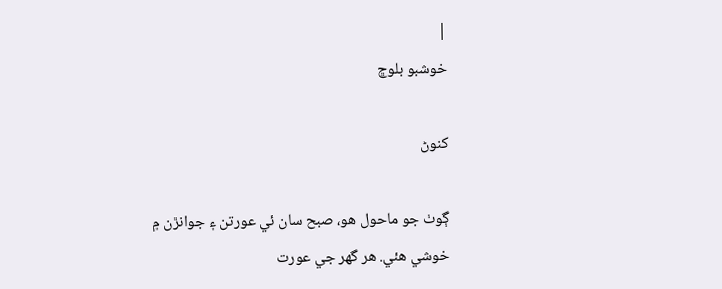|
خوشبو بلوڇ

کنوڻ

ڳوٺ جو ماحول هو، صبح سان ئي عورتن ۽ جوانڙن ۾
خوشي هئي. هر گهر جي عورت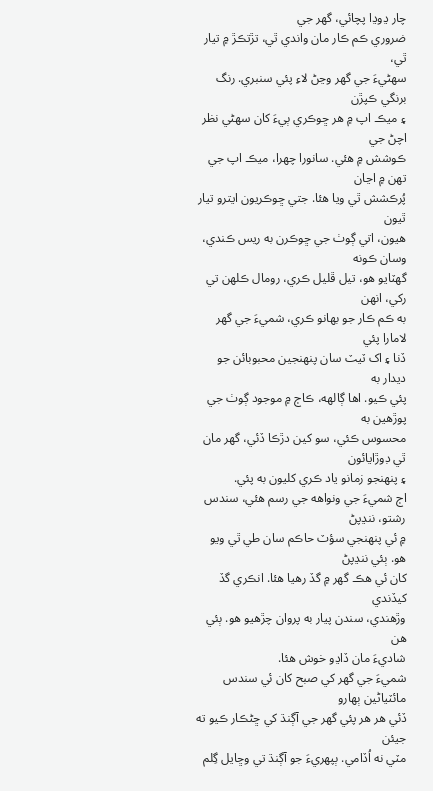چار ڍوڍا پچائي، گهر جي
ضروري ڪم ڪار مان واندي ٿي، تڙتڪڙ ۾ تيار ٿي،
سھڻيءَ جي گهر وڃڻ لاءِ پئي سنبري. رنگ برنگي ڪپڙن
۽ ميڪ اپ ۾ هر ڇوڪري ٻيءَ کان سھڻي نظر اچڻ جي
ڪوشش ۾ هئي. سانورا چھرا، ميڪ اپ جي تھن ۾ اڃان
پُرڪشش ٿي ويا هئا. جتي ڇوڪريون ايترو تيار ٿيون
هيون، اتي ڳوٺ جي ڇوڪرن به ريس ڪندي، وسان ڪونه
گهٽايو هو، تيل ڦليل ڪري، رومال ڪلھن تي رکي، انھن
به ڪم ڪار جو بھانو ڪري، شميءَ جي گهر لامارا پئي
ڏنا ۽ اک ٽيٽ سان پنھنجين محبوبائن جو ديدار به
پئي ڪيو. اها ڳالھه، ڪاڄ ۾ موجود ڳوٺ جي پوڙهين به
محسوس ڪئي، سو کين دڙڪا ڏئي، گهر مان ٿي ڊوڙايائون
۽ پنھنجو زمانو ياد ڪري کليون به پئي.
اڄ شميءَ جي ونواهه جي رسم هئي، سندس رشتو، ننڍپڻ
۾ ئي پنھنجي سؤٽ حاڪم سان طي ٿي ويو هو. ٻئي ننڍپڻ
کان ئي هڪ گهر ۾ گڏ رهيا هئا. انڪري گڏ کيڏندي
وڙهندي، سندن پيار به پروان چڙهيو هو. ٻئي هن
شاديءَ مان ڏاڍو خوش هئا.
شميءَ جي گهر کي صبح کان ئي سندس مائٽياڻين ٻھارو
ڏئي هر هر پئي گهر جي آڳنڌ کي ڇڻڪار ڪيو ته جيئن
مٽي نه اُڏامي. ٻپھريءَ جو آڳنڌ تي وڇايل گِلم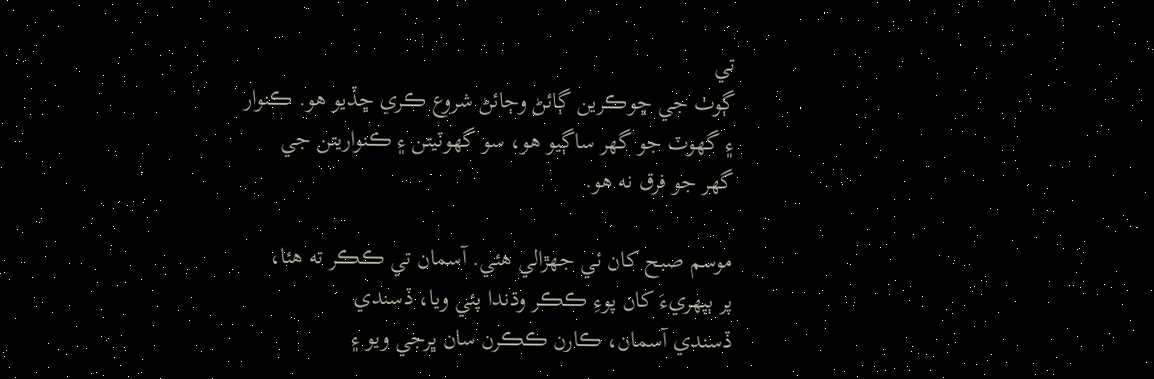تي
ڳوٺ جي ڇوڪرين ڳائڻ وڄائڻ شروع ڪري ڇڏيو هو. ڪنوار
۽ گهوٽ جو گهر ساڳيو هو، سو گهوٽيتن ۽ ڪنواريتن جي
گهر جو فرق نه هو.

موسم صبح کان ئي جهڙالي هئي. آسمان تي ڪڪر ته هئا،
پر ٻپھريءَ کان پوءِ ڪڪر وڌندا پئي ويا، ڏسندي
ڏسندي آسمان، ڪارن ڪڪرن سان ڀرجي ويو ۽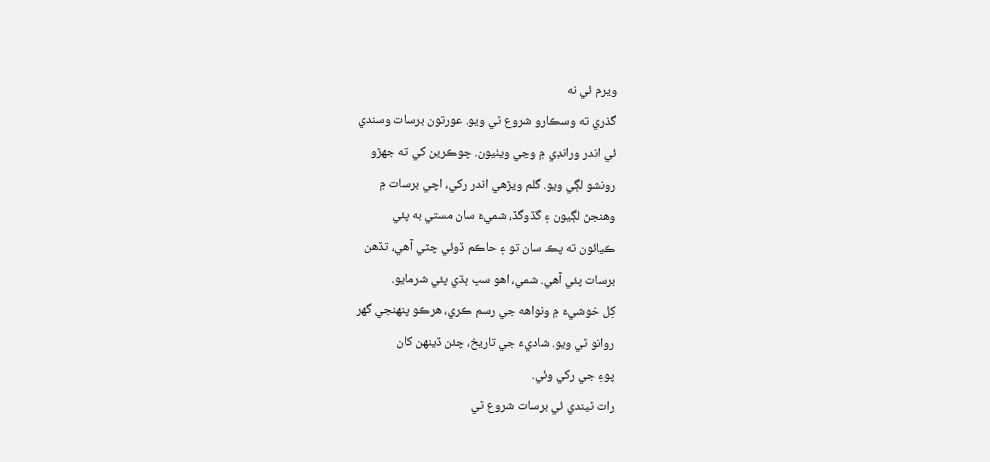ويرم ئي نه
گذري ته وسڪارو شروع ٿي ويو. عورتون برسات وسندي
ئي اندر ورانڊي ۾ وڃي ويٺيون. ڇوڪرين کي ته جهڙو
رونشو لڳي ويو. گلم ويڙهي اندر رکي، اچي برسات ۾
وهنجڻ لڳيون ۽ گڏوگڏ، شميءَ سان مستي به پئي
ڪيائون ته پڪ سان تو ۽ حاڪم ڏوئي چٽي آهي، تڏهن
برسات پئي آهي. شمي، اهو سڀ ٻڌي پئي شرمايو.
کِل خوشيءَ ۾ ونواهه جي رسم ڪري، هرڪو پنھنجي گهر
روانو ٿي ويو. شاديءَ جي تاريخ، چئن ڏينھن کان
پوءِ جي رکي وئي.
رات ٿيندي ئي برسات شروع ٿي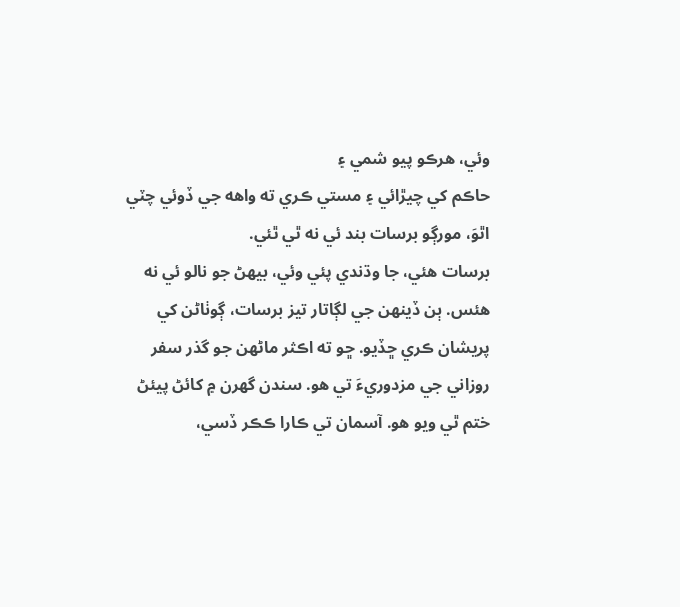وئي، هرڪو پيو شمي ۽
حاڪم کي چيڙائي ۽ مستي ڪري ته واهه جي ڏوئي چٽي
اٿوَ، مورڳو برسات بند ئي نه ٿي ٿئي.
برسات هئي، جا وڌندي پئي وئي، بيھڻ جو نالو ئي نه
هئس. ٻن ڏينھن جي لڳاتار تيز برسات، ڳوٺاڻن کي
پريشان ڪري ڇڏيو. ڇو ته اڪثر ماڻھن جو گذر سفر
روزاني جي مزدوريءَ تي هو. سندن گهرن ۾ کائڻ پيئڻ
ختم ٿي ويو هو. آسمان تي ڪارا ڪڪر ڏسي،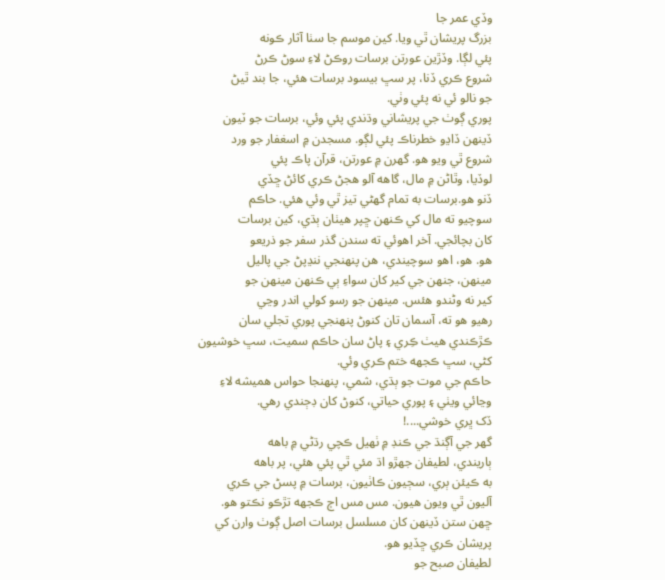وڏي عمر جا
بزرگ پريشان ٿي ويا. کين موسم جا سٺا آثار ڪونه
پئي لڳا. وڏڙين عورتن برسات روڪڻ لاءِ سوڻ ڪرڻ
شروع ڪري ڏنا، پر سڀ بيسود برسات هئي، جا بند ٿيڻ
جو نالو ئي نه پئي وٺي.
پوري ڳوٺ جي پريشاني وڌندي پئي وئي، برسات جو ٽيون
ڏينھن ڏاڍو خطرناڪ پئي لڳو. مسجدن ۾ اسغفار جو ورد
شروع ٿي ويو هو. گهرن ۾ عورتن، قرآن پاڪ پئي
لوڏيا، وٿاڻن ۾ مال، گاهه آلو هجڻ ڪري کائڻ ڇڏي
ڏنو هو.برسات به تمام گهڻي تيز ٿي وئي هئي. حاڪم
سوچيو ته مال کي ڪنھن ڇپر هيٺان ٻڌي، کين برسات
کان بچائجي. آخر اهوئي ته سندن گذر سفر جو ذريعو
هو. هو، اهو سوچيندي، هن پنھنجي ننڍپڻ جي پاليل
مينھن، جنھن جي کير کان سواءِ ٻي ڪنھن مينھن جو
کير نه وڻندو هئس. مينھن جو رسو کولي اندر وڃي
رهيو هو ته، آسمان تان کنوڻ پنھنجي پوري تجلي سان
ڪڙڪندي هيٺ ڪِري ۽ پاڻ سان حاڪم سميت، سڀ خوشيون
کڻي، سڀ ڪجهه ختم ڪري وئي.
حاڪم جي موت جو ٻڌي، شمي، پنھنجا حواس هميشه لاءِ
وڃائي ويٺي ۽ پوري حياتي، کنوڻ کان ڊڄندي رهي.
ڏک ڀري خوشي....!
گهر جي آڳنڌ جي ڪنڊ ۾ ٺھيل ڪچي رڌڻي ۾ باهه
ٻاريندي، لطيفان جھڙو اڌ مئي ٿي پئي هئي، پر باهه
به ڪيئن ٻري، سڄيون ڪاٺيون، برسات ۾ پسڻ جي ڪري
آليون ٿي ويون هيون. مس مس اڄ ڪجهه تڙڪو نڪتو هو.
ڇھن ستن ڏينھن کان مسلسل برسات اصل ڳوٺ وارن کي
پريشان ڪري ڇڏيو هو.
لطيفان صبح جو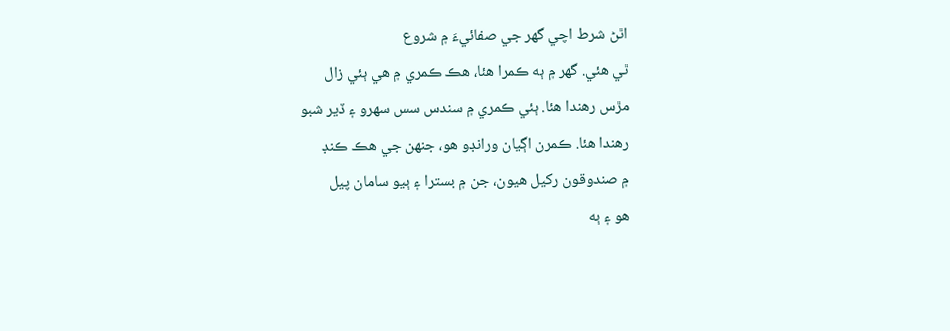اٿڻ شرط اچي گهر جي صفائيءَ ۾ شروع
ٿي هئي. گهر ۾ ٻه ڪمرا هئا، هڪ ڪمري ۾ هي ٻئي زال
مڙس رهندا هئا. ٻئي ڪمري ۾ سندس سس سھرو ۽ ڏير شبو
رهندا هئا. ڪمرن اڳيان ورانڊو هو، جنھن جي هڪ ڪنڊ
۾ صندوقون رکيل هيون، جن ۾ بسترا ۽ ٻيو سامان پيل
هو ۽ ٻه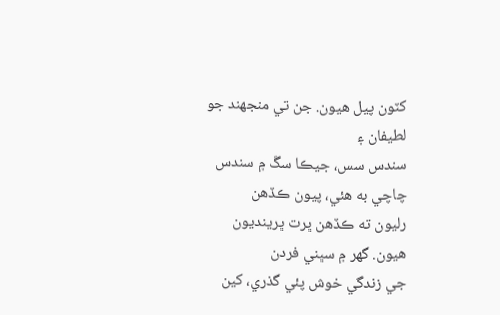کٽون پيل هيون. جن تي منجهند جو لطيفان ۽
سندس سس، جيڪا سڱ ۾ سندس چاچي به هئي، پيون ڪڏهن
رليون ته ڪڏهن ڀرت ڀرينديون هيون. گهر ۾ سڀني فردن
جي زندگي خوش پئي گذري، کين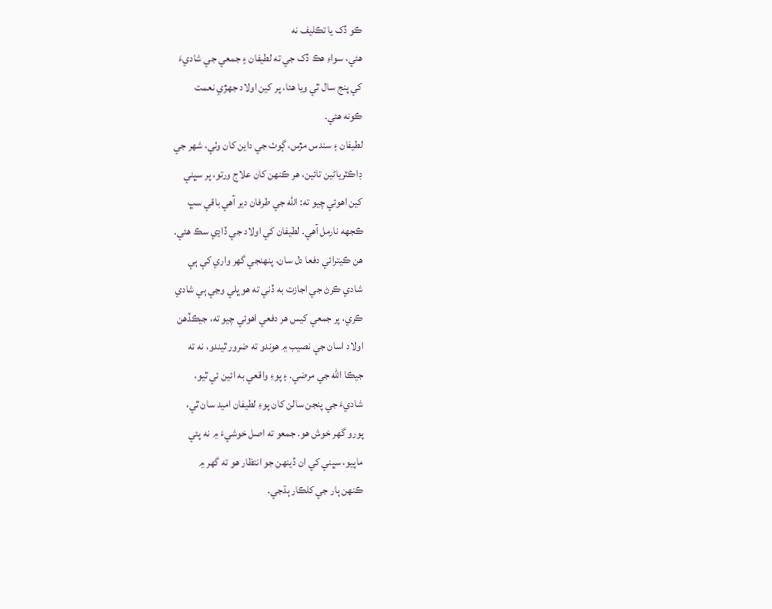ڪو ڏک يا تڪليف نه
هئي، سواءِ هڪ ڏک جي ته لطيفان ۽ جمعي جي شاديءَ
کي پنج سال ٿي ويا هئا، پر کين اولاد جھڙي نعمت
ڪونه هئي.
لطيفان ۽ سندس مڙس، ڳوٺ جي داين کان وٺي، شھر جي
ڊاڪٽرياڻين تائين، هر ڪنھن کان علاج ورتو، پر سڀني
کين اهوئي چيو ته: الله جي طرفان دير آهي باقي سڀ
ڪجهه نارمل آهي. لطيفان کي اولاد جي ڏاڍي سڪ هئي.
هن ڪيترائي دفعا دل سان، پنھنجي گهر واري کي ٻي
شادي ڪرڻ جي اجازت به ڏني ته هو ڀلي وڃي ٻي شادي
ڪري، پر جمعي کيس هر دفعي اهوئي چيو ته، جيڪڏهن
اولاد اسان جي نصيب ۾ هوندو ته ضرور ٿيندو، نه ته
جيڪا الله جي مرضي. ۽ پوءِ واقعي به ائين ئي ٿيو،
شاديءَ جي پنجن سالن کان پوءِ لطيفان اميد سان ٿي،
پورو گهر خوش هو. جمعو ته اصل خوشيءَ ۾ نه پئي
ماپيو، سڀني کي ان ڏينھن جو انتظار هو ته گهر ۾
ڪنھن ٻار جي کلڪار ٻڌجي.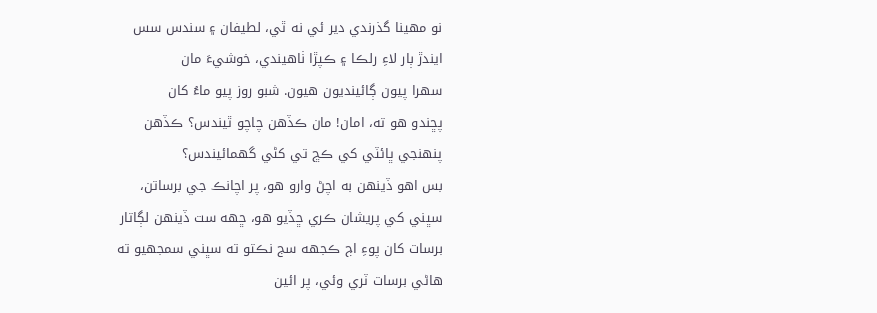نو مھينا گذرندي دير ئي نه ٿي، لطيفان ۽ سندس سس
ايندڙ ٻار لاءِ رلڪا ۽ ڪپڙا ٺاهيندي، خوشيءَ مان
سھرا پيون ڳائينديون هيون. شبو روز پيو ماءُ کان
پڇندو هو ته، امان! مان ڪڏهن چاچو ٿيندس؟ ڪڏهن
پنھنجي ڀائٽي کي ڪڇ تي کڻي گهمائيندس؟
بس اهو ڏينھن به اچڻ وارو هو، پر اچانڪ جي برساتن،
سڀني کي پريشان ڪري ڇڏيو هو، ڇھه ست ڏينھن لڳاتار
برسات کان پوءِ اڄ ڪجهه سج نڪتو ته سڀني سمجهيو ته
هاڻي برسات ٽري وئي، پر ائين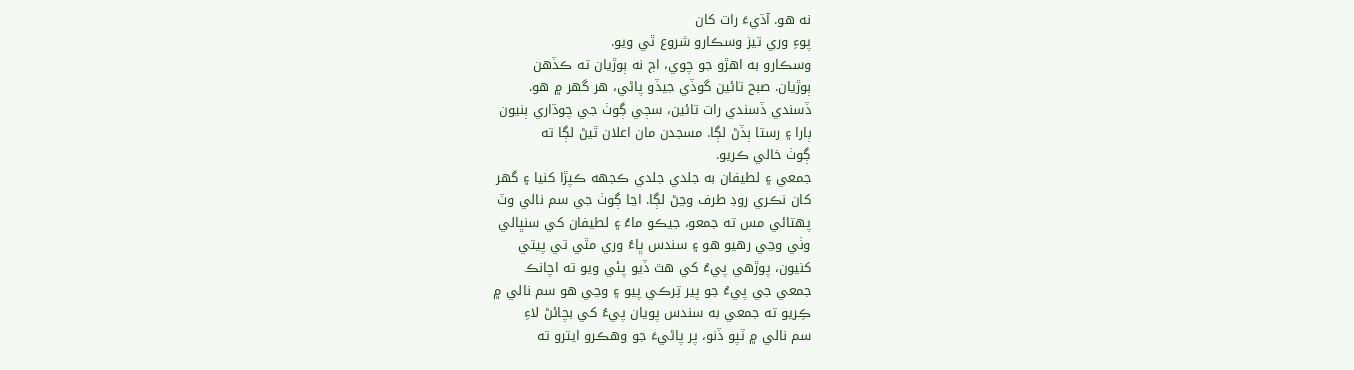نه هو. آڌيءَ رات کان
پوءِ وري تيز وسڪارو شروع ٿي ويو.
وسڪارو به اهڙو جو چوي، اڄ نه ٻوڙيان ته ڪڏهن
ٻوڙيان. صبح تائين گوڏي جيڏو پاڻي، هر گهر ۾ هو.
ڏسندي ڏسندي رات تائين، سڄي ڳوٺ جي چوڌاري ٻنيون
ٻارا ۽ رستا ٻڏڻ لڳا. مسجدن مان اعلان ٿيڻ لڳا ته
ڳوٺ خالي ڪريو.
جمعي ۽ لطيفان به جلدي جلدي ڪجهه ڪپڙا کنيا ۽ گهر
کان نڪري روڊ طرف وڃڻ لڳا. اڃا ڳوٺ جي سم نالي وٽ
پھتائي مس ته جمعو، جيڪو ماءُ ۽ لطيفان کي سنڀالي
وٺي وڃي رهيو هو ۽ سندس ڀاءُ وري مٿي تي پيتي
کنيون، پوڙهي پيءُ کي هٿ ڏيو پئي ويو ته اچانڪ
جمعي جي پيءُ جو پير تِرڪي پيو ۽ وڃي هو سم نالي ۾
ڪِريو ته جمعي به سندس پويان پيءُ کي بچائڻ لاءِ
سم نالي ۾ ٽپو ڏنو، پر پاڻيءَ جو وهڪرو ايترو ته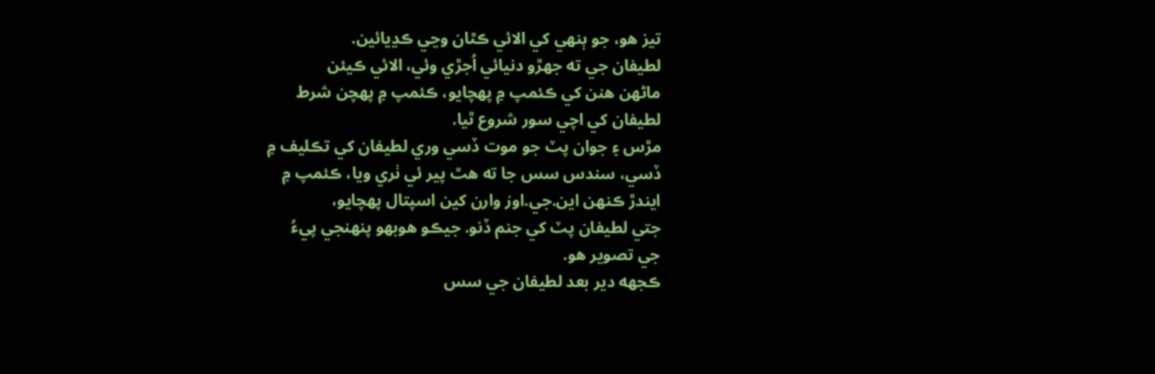تيز هو، جو ٻنھي کي الائي ڪٿان وڃي ڪڍيائين.
لطيفان جي ته جھڙو دنيائي اُجڙي وئي، الائي ڪيئن
ماڻھن هنن کي ڪئمپ ۾ پھچايو، ڪئمپ ۾ پھچن شرط
لطيفان کي اچي سور شروع ٿيا.
مڙس ۽ جوان پٽ جو موت ڏسي وري لطيفان کي تڪليف ۾
ڏسي، سندس سس جا ته هٿ پير ئي ٺري ويا، ڪئمپ ۾
ايندڙ ڪنھن اين.جي.اوز وارن کين اسپتال پھچايو،
جتي لطيفان پٽ کي جنم ڏنو. جيڪو هوبھو پنھنجي پيءُ
جي تصوير هو.
ڪجهه دير بعد لطيفان جي سس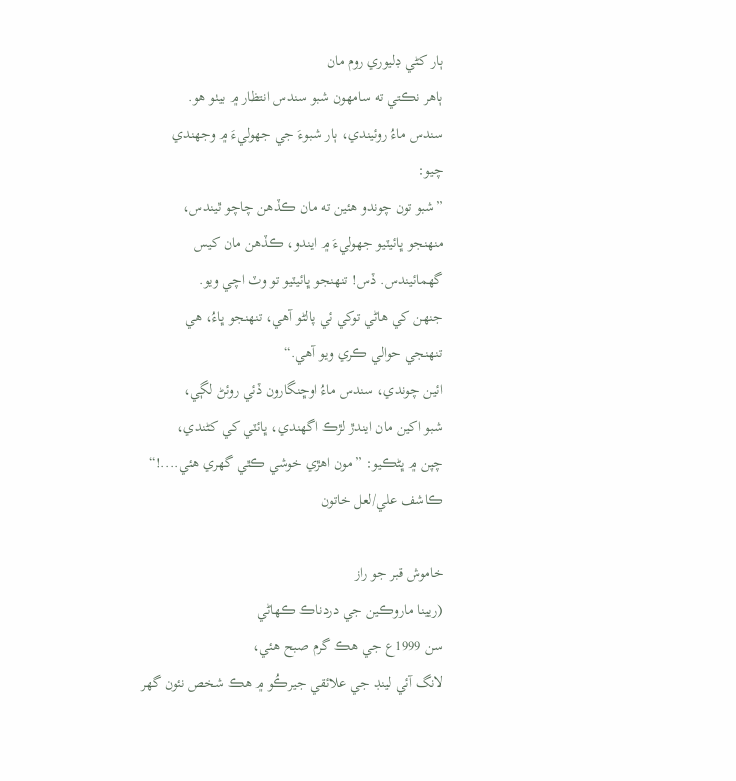ٻار کڻي ڊليوري روم مان
ٻاهر نڪتي ته سامھون شبو سندس انتظار ۾ بيٺو هو.
سندس ماءُ روئيندي، ٻار شبوءَ جي جهوليءَ ۾ وجهندي
چيو:
”شبو تون چوندو هئين ته مان ڪڏهن چاچو ٿيندس،
منھنجو ڀائيٽيو جهوليءَ ۾ ايندو، ڪڏهن مان کيس
گهمائيندس. ڏس! تنھنجو ڀائيٽيو تو وٽ اچي ويو.
جنھن کي هاڻي توکي ئي پالڻو آهي، تنھنجو ڀاءُ، هي
تنھنجي حوالي ڪري ويو آهي.“
ائين چوندي، سندس ماءُ اوڇنگارون ڏئي روئڻ لڳي،
شبو اکين مان ايندڙ لڙڪ اگهندي، ڀائٽي کي کڻندي،
چپن ۾ ڀڻڪيو: ”مون اهڙي خوشي ڪٿي گهري هئي....!“
ڪاشف علي/لعل خاتون

خاموش قبر جو راز
(ريينا ماروڪين جي دردناڪ ڪھاڻي
سن 1999ع جي هڪ گرم صبح هئي،
لانگ آئي لينڊ جي علائقي جيرڪُو ۾ هڪ شخص نئون گهر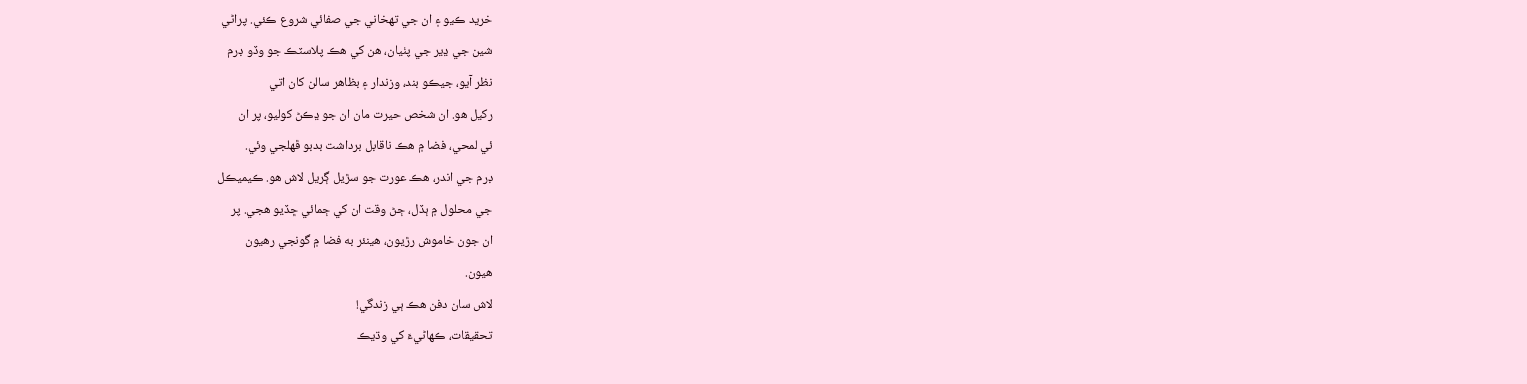خريد ڪيو ۽ ان جي تھخاني جي صفائي شروع ڪئي. پراڻي
شين جي ڍير جي پٺيان، هن کي هڪ پلاسٽڪ جو وڏو ڊرم
نظر آيو، جيڪو بند، وزندار ۽ بظاهر سالن کان اتي
رکيل هو. ان شخص حيرت مان ان جو ڍڪڻ کوليو، پر ان
ئي لمحي، فضا ۾ هڪ ناقابل برداشت بدبو ڦھلجي وئي.
ڊرم جي اندر، هڪ عورت جو سڙيل ڳريل لاش هو. ڪيميڪل
جي محلول ۾ ٻڏل، ڄڻ وقت ان کي ڄمائي ڇڏيو هجي. پر
ان جون خاموش رڙيون، هينئر به فضا ۾ گونجي رهيون
هيون.
لاش سان دفن هڪ ٻي زندگي!
تحقيقات، ڪھاڻيءَ کي وڌيڪ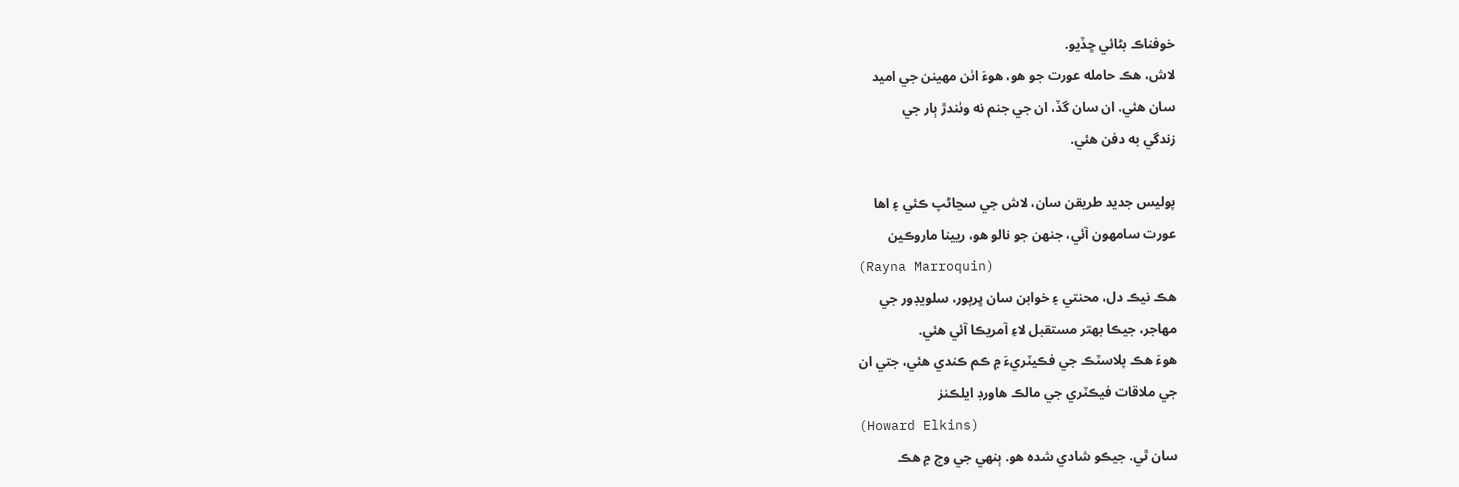خوفناڪ بڻائي ڇڏيو.
لاش، هڪ حامله عورت جو هو، هوءَ اٺن مھينن جي اميد
سان هئي. ان سان گڏ، ان جي جنم نه وٺندڙ ٻار جي
زندگي به دفن هئي.

پوليس جديد طريقن سان، لاش جي سڃاڻپ ڪئي ۽ اها
عورت سامھون آئي، جنھن جو نالو هو، ريينا ماروڪين
(Rayna Marroquin)
هڪ نيڪ دل، محنتي ۽ خوابن سان ڀرپور، سلويڊور جي
مھاجر، جيڪا بھتر مستقبل لاءِ آمريڪا آئي هئي.
هوءَ هڪ پلاسٽڪ جي فڪيٽريءَ ۾ ڪم ڪندي هئي، جتي ان
جي ملاقات فيڪٽري جي مالڪ هاورڊ ايلڪنز
(Howard Elkins)
سان ٿي. جيڪو شادي شده هو. ٻنھي جي وچ ۾ هڪ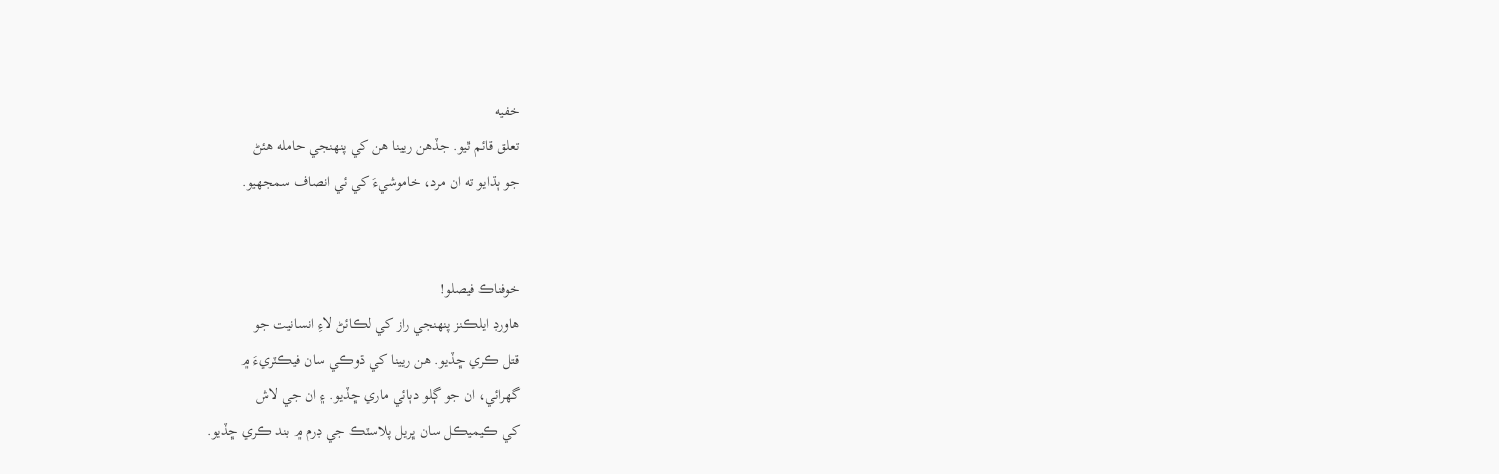خفيه
تعلق قائم ٿيو. جڏهن ريينا هن کي پنھنجي حامله هئڻ
جو ٻڌايو ته ان مرد، خاموشيءَ کي ئي انصاف سمجهيو.


خوفناڪ فيصلو!
هاورڊ ايلڪنز پنھنجي راز کي لڪائڻ لاءِ انسانيت جو
قتل ڪري ڇڏيو. هن ريينا کي ڌوڪي سان فيڪٽريءَ ۾
گهرائي، ان جو ڳلو دٻائي ماري ڇڏيو. ۽ ان جي لاش
کي ڪيميڪل سان ڀريل پلاسٽڪ جي ڊرم ۾ بند ڪري ڇڏيو.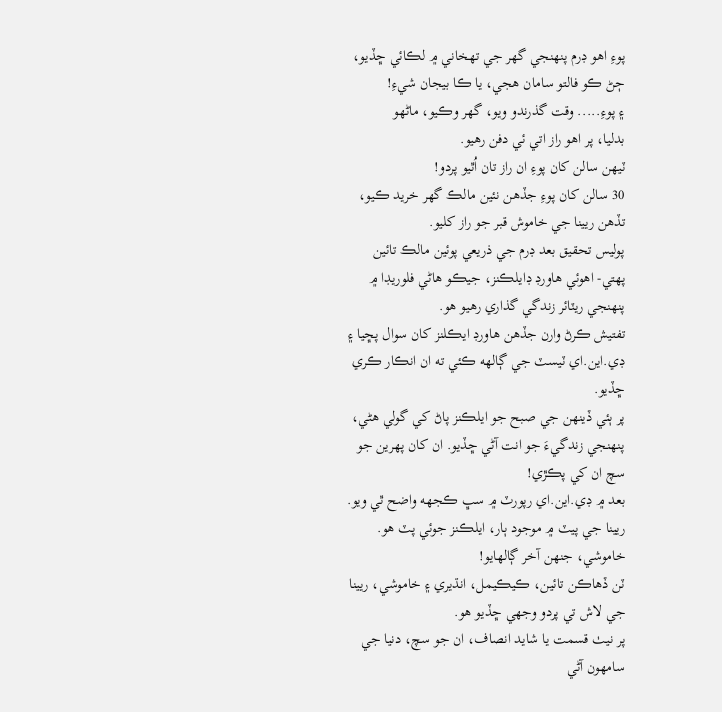پوءِ اهو ڊرم پنھنجي گهر جي تھخاني ۾ لڪائي ڇڏيو،
ڄڻ ڪو فالتو سامان هجي، يا ڪا بيجان شيءِ!
۽ پوءِ..... وقت گذرندو ويو، گهر وڪيو، ماڻھو
بدليا، پر اهو راز اتي ئي دفن رهيو.
ٽيھن سالن کان پوءِ ان راز تان اُٿيو پردو!
30 سالن کان پوءِ جڏهن نئين مالڪ گهر خريد ڪيو،
تڏهن ريينا جي خاموش قبر جو راز کليو.
پوليس تحقيق بعد ڊرم جي ذريعي پوئين مالڪ تائين
پھتي- اهوئي هاورڊ ڊايلڪنز، جيڪو هاڻي فلوريڊا ۾
پنھنجي ريٽائر زندگي گذاري رهيو هو.
تفتيش ڪرڻ وارن جڏهن هاورڊ ايڪلنز کان سوال پڇيا ۽
ڊي.اين.اي ٽيسٽ جي ڳالھه ڪئي ته ان انڪار ڪري
ڇڏيو.
پر ٻئي ڏينھن جي صبح جو ايلڪنز پاڻ کي گولي هڻي،
پنھنجي زندگيءَ جو انت آڻي ڇڏيو. ان کان پھرين جو
سچ ان کي پڪڙي!
بعد ۾ ڊي.اين.اي رپورٽ ۾ سڀ ڪجهه واضح ٿي ويو.
ريينا جي پيٽ ۾ موجود ٻار، ايلڪنز جوئي پٽ هو.
خاموشي، جنھن آخر ڳالھايو!
ٽن ڏهاڪن تائين، ڪيڪيمل، انڌيري ۽ خاموشي، ريينا
جي لاش تي پردو وجهي ڇڏيو هو.
پر نيٺ قسمت يا شايد انصاف، ان جو سچ، دنيا جي
سامھون آڻي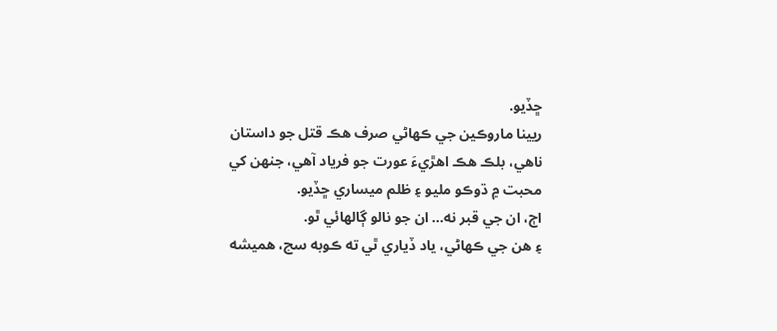ڇڏيو.
ريينا ماروڪين جي ڪھاڻي صرف هڪ قتل جو داستان
ناهي، بلڪ هڪ اهڙيءَ عورت جو فرياد آهي، جنھن کي
محبت ۾ ڌوڪو مليو ۽ ظلم ميساري ڇڏيو.
اڄ، ان جي قبر نه... ان جو نالو ڳالھائي ٿو.
۽ هن جي ڪھاڻي، ياد ڏياري ٿي ته ڪوبه سچ، هميشه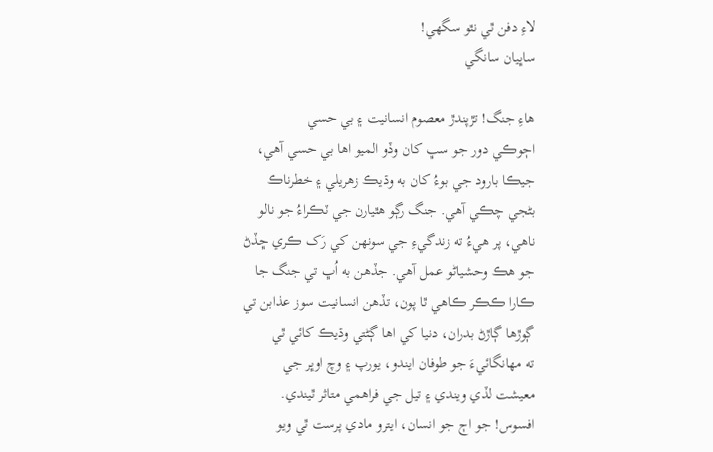لاءِ دفن ٿي نٿو سگهي!
ساڀيان سانگي

هاءِ جنگ! تڙپندڙ معصوم انسانيت ۽ بي حسي
اڄوڪي دور جو سڀ کان وڏو الميو اها بي حسي آهي،
جيڪا بارود جي بوءُ کان به وڌيڪ زهريلي ۽ خطرناڪ
بڻجي چڪي آهي. جنگ رڳو هٿيارن جي ٽڪراءُ جو نالو
ناهي، پر هيءُ ته زندگيءِ جي سونھن کي رَک ڪري ڇڏڻ
جو هڪ وحشياڻو عمل آهي. جڏهن به اُڀ تي جنگ جا
ڪارا ڪڪر ڪاھي ٿا پون، تڏهن انسانيت سوز عذابن تي
ڳوڙها ڳاڙڻ بدران، دنيا کي اها ڳڻتي وڌيڪ کائي ٿي
ته مھانگائيءَ جو طوفان ايندو، يورپ ۽ وچ اوڀر جي
معيشت لڏي ويندي ۽ تيل جي فراهمي متاثر ٿيندي.
افسوس! جو اڄ جو انسان، ايترو مادي پرست ٿي ويو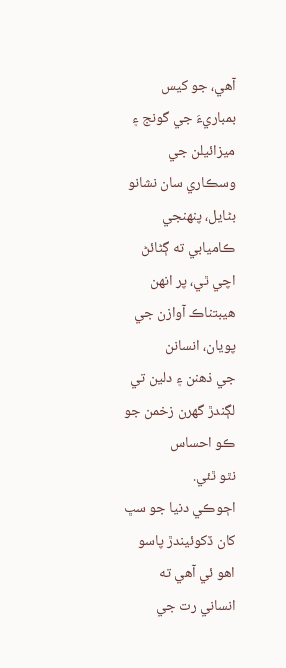آهي، جو کيس بمباريءَ جي گونج ۽ ميزائيلن جي
وسڪاري سان نشانو بڻايل، پنھنجي ڪاميابي ته ڳڻائڻ
اچي ٿي، پر انھن هيبتناڪ آوازن جي پويان، انسانن
جي ذهنن ۽ دلين تي لڳندڙ گھرن زخمن جو ڪو احساس
نٿو ٿئي.
اڄوڪي دنيا جو سڀ کان ڏکوئيندڙ پاسو اهو ئي آهي ته
انساني رت جي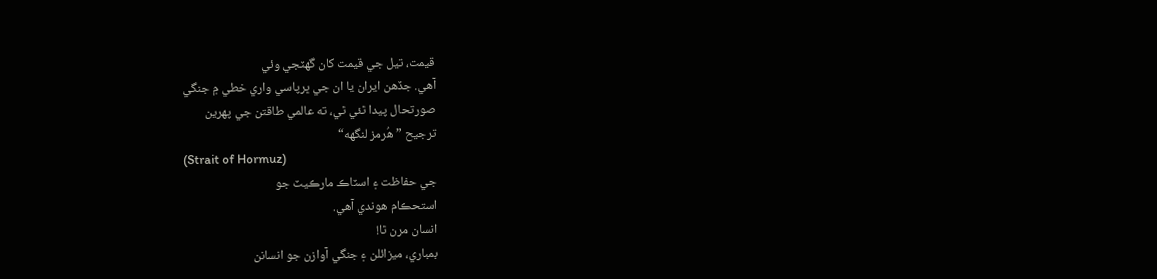قيمت، تيل جي قيمت کان گهٽجي وئي
آهي. جڏهن ايران يا ان جي ڀرپاسي واري خطي ۾ جنگي
صورتحال پيدا ٿئي ٿي، ته عالمي طاقتن جي پھرين
ترجيح ”هُرمز لنگهه“
(Strait of Hormuz)
جي حفاظت ۽ اسٽاڪ مارڪيٽ جو
استحڪام هوندي آهي.
انسان مرن ٿا!
بمباري، ميزائلن ۽ جنگي آوازن جو انسانن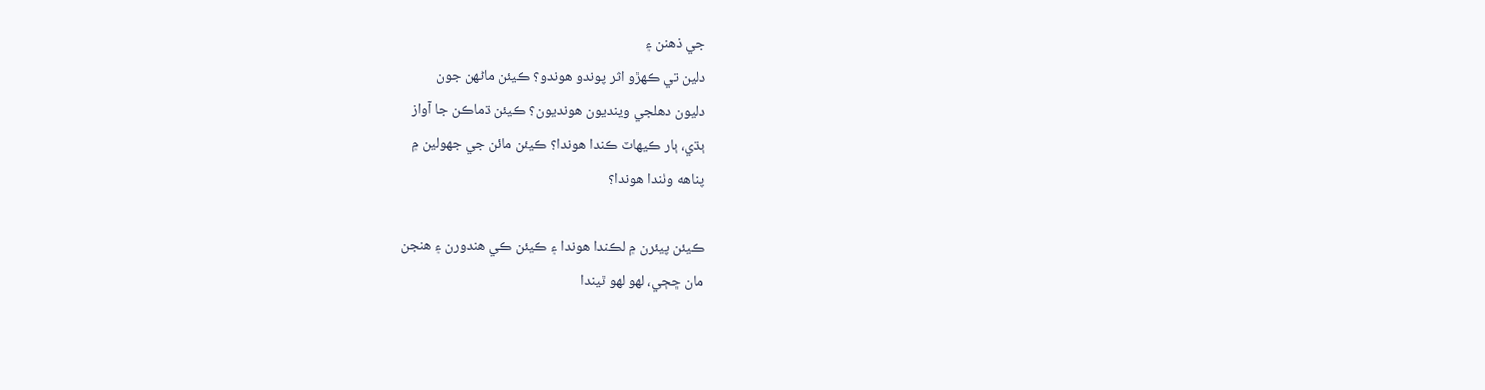جي ذهنن ۽
دلين تي ڪھڙو اثر پوندو هوندو؟ ڪيئن ماڻھن جون
دليون دهلجي وينديون هونديون؟ ڪيئن ڌماڪن جا آواز
ٻڌي، ٻار ڪيھاٽ ڪندا هوندا؟ ڪيئن مائن جي جهولين ۾
پناهه وٺندا هوندا؟

ڪيئن پيئرن ۾ لڪندا ھوندا ۽ ڪيئن ڪي هندورن ۽ هنجن
مان ڇڄي، لھو لھو ٿيندا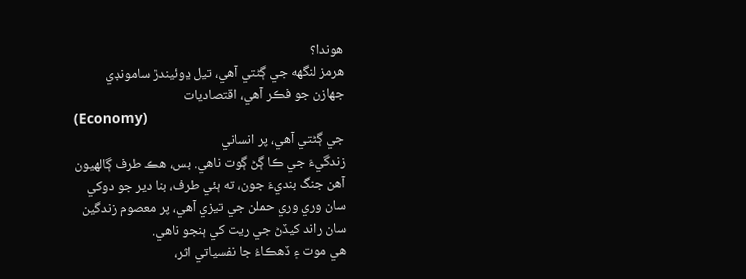هوندا؟
هرمز لنگهه جي ڳڻتي آهي، تيل ڍوئيندڙ سامونڊي
جھازن جو فڪر آهي، اقتصاديات
(Economy)
جي ڳڻتي آهي، پر انساني
زندگيءَ جي ڪا ڳڻ ڳوت ناهي. بس، ھڪ طرف ڳالھيون
آھن جنگ بنديءَ جون، ته ٻئي طرف، بنا دير جو دوکي
سان وري وري حملن جي تيزي آھي، پر معصوم زندگين
سان راند کيڏڻ جي ريت کي ٻنجو ناھي.
ھي موت ۽ ڏهڪاءُ جا نفسياتي اثر،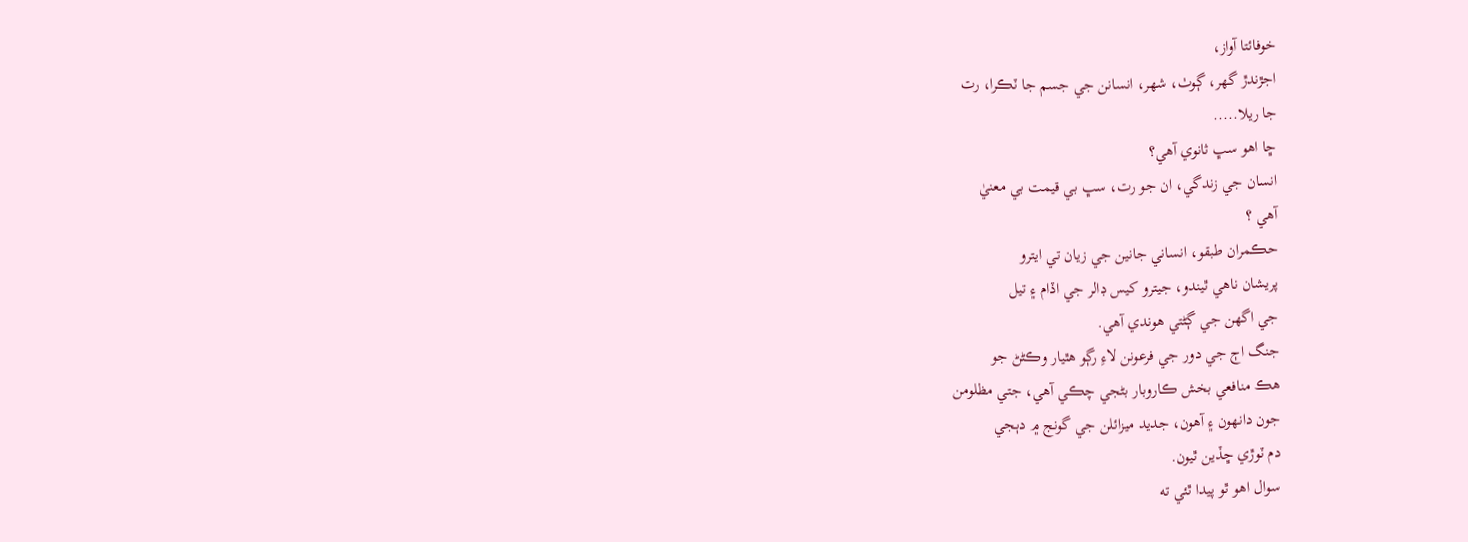خوفائتا آواز،
اجڙندڙ گهر، ڳوٺ، شھر، انسانن جي جسم جا ٽڪرا، رت
جا ريلا.....
ڇا اهو سڀ ثانوي آهي؟
انسان جي زندگي، ان جو رت، سڀ بي قيمت بي معنيٰ
آهي ؟
حڪمران طبقو، انساني جانين جي زيان تي ايترو
پريشان ناهي ٿيندو، جيترو کيس ڊالر جي اڏام ۽ تيل
جي اگهن جي ڳڻتي هوندي آهي.
جنگ اڄ جي دور جي فرعونن لاءِ رڳو هٿيار وڪڻڻ جو
هڪ منافعي بخش ڪاروبار بڻجي چڪي آهي، جتي مظلومن
جون دانھون ۽ آهون، جديد ميزائلن جي گونج ۾ دٻجي
دم ٽوڙي ڇڏين ٿيون.
سوال اهو ٿو پيدا ٿئي ته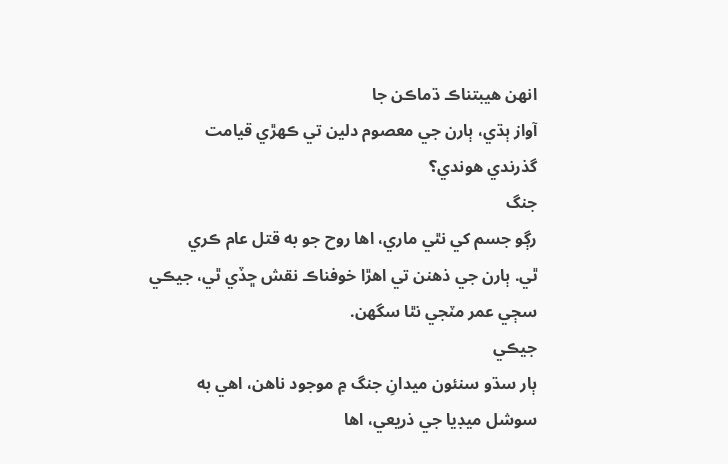انهن هيبتناڪ ڌماڪن جا
آواز ٻڌي، ٻارن جي معصوم دلين تي ڪھڙي قيامت
گذرندي هوندي؟
جنگ
رڳو جسم کي نٿي ماري، اها روح جو به قتل عام ڪري
ٿي. ٻارن جي ذهنن تي اهڙا خوفناڪ نقش ڇڏي ٿي، جيڪي
سڄي عمر مٽجي نٿا سگهن.
جيڪي
ٻار سڌو سنئون ميدانِ جنگ ۾ موجود ناهن، اهي به
سوشل ميڊيا جي ذريعي، اها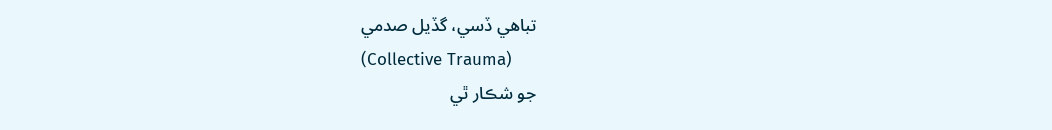تباهي ڏسي، گڏيل صدمي
(Collective Trauma)
جو شڪار ٿي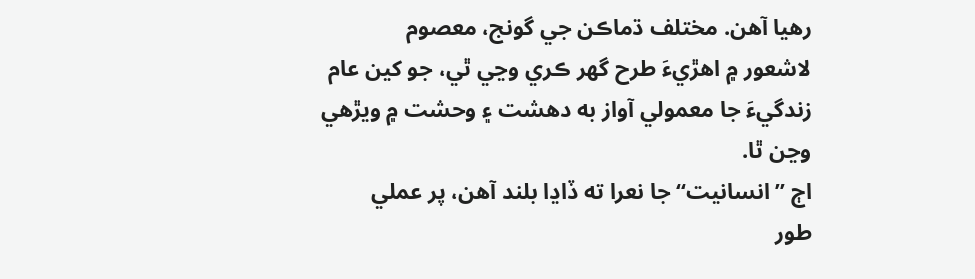رهيا آهن. مختلف ڌماڪن جي گونج، معصوم
لاشعور ۾ اهڙيءَ طرح گهر ڪري وڃي ٿي، جو کين عام
زندگيءَ جا معمولي آواز به دهشت ۽ وحشت ۾ ويڙھي
وڃن ٿا.
اڄ ”انسانيت“ جا نعرا ته ڏاڍا بلند آهن، پر عملي
طور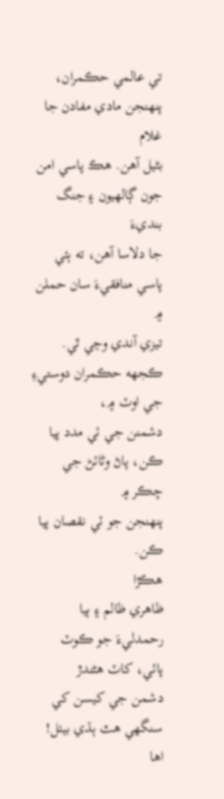تي عالمي حڪمران، پنھنجن مادي مفادن جا غلام
بڻيل آهن. هڪ پاسي امن جون ڳالھيون ۽ جنگ بنديءَ
جا دلاسا آهن، ته ٻئي پاسي منافقيءَ سان حملن ۾
تيزي آندي وڃي ٿي. ڪجهه حڪمران دوستيءِ جي اوٽ ۾،
دشمنن جي ئي مدد پيا ڪن، پاڻ وڻائڻ جي چڪر ۾
پنھنجن جو ئي نقصان پيا ڪن.
هڪڙا
ظاهري ظالم ۽ ٻيا رحمدليءَ جو ڪوٽ پائي، کاٽ ھڻندڙ
دشمن جي کيسن کي سنگهي ھٿ ٻڌي بيٺل!
اها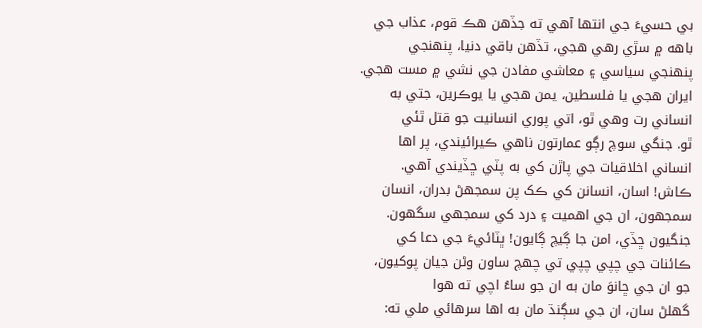بي حسيءَ جي انتھا آهي ته جڏهن هڪ قوم، عذاب جي
باهه ۾ سڙي رهي هجي، تڏهن باقي دنيا، پنھنجي
پنھنجي سياسي ۽ معاشي مفادن جي نشي ۾ مست هجي.
ايران هجي يا فلسطين، يمن هجي يا يوڪرين، جتي به
انساني رت وهي ٿو، اتي پوري انسانيت جو قتل ٿئي
ٿو. جنگي سوچ رڳو عمارتون ناهي ڪيرائيندي، پر اها
انساني اخلاقيات جي پاڙن کي به پٽي ڇڏيندي آھي.
ڪاش! اسان، انسانن کي ڪک پن سمجهڻ بدران، انسان
سمجهون، ان جي اھميت ۽ درد کي سمجهي سگهون.
جنگيون ڇڏي، امن جا ڳيچ ڳايون! ڀٽائيءَ جي دعا کي
ڪائنات جي چپي چپي تي چھچ ساون وڻن جيان پوکيون،
جو ان جي ڇانوَ مان به ان جو ساءُ اچي ته ھوا
گهلڻ سان، ان جي سڳنڌ مان به اھا سرھائي ملي ته: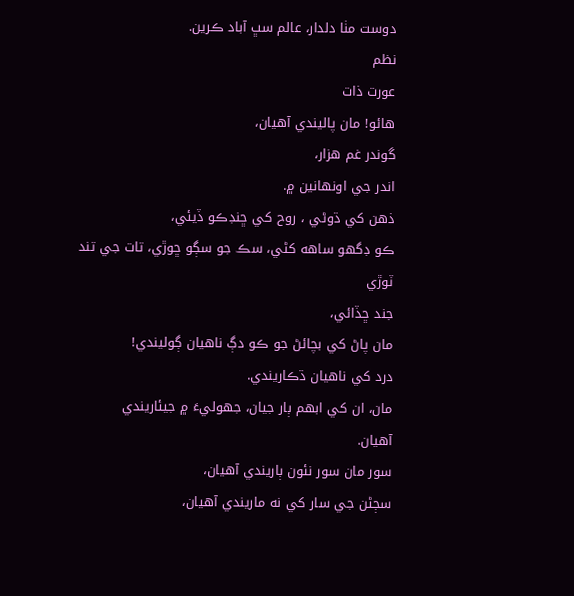دوست مٺا دلدار، عالم سڀ آباد ڪرين.
نظم
عورت ذات
ھائو! مان پاليندي آهيان،
گوندر غم ھزار،
اندر جي اونھانين ۾.
ذهن کي ڌوڻي ، روح کي ڇنڊڪو ڏيئي،
ڪو ڊگهو ساهه کڻي، سڪ جو سڳو ڇوڙي، تات جي تند
ٽوڙي
جند ڇڏائي،
مان پاڻ کي بچائڻ جو ڪو دڳ ناهيان ڳوليندي!
درد کي ناهيان ڌڪاريندي.
مان، ان کي ابھم ٻار جيان، جهوليءَ ۾ جيئاريندي
آهيان.
سور مان سور نئون ٻاريندي آهيان،
سڄڻن جي سار کي نه ماريندي آهيان،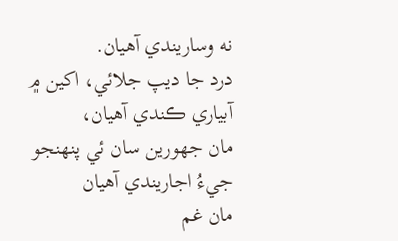نه وساريندي آهيان.
درد جا ديپ جلائي، اکين ۾ آبياري ڪندي آهيان،
مان جهورين سان ئي پنھنجو جيءُ اجاريندي آهيان
مان غم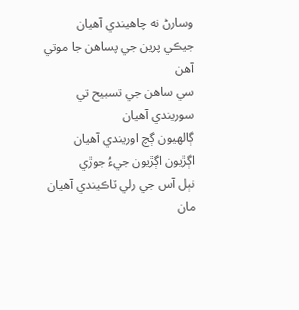وسارڻ نه چاھيندي آهيان
جيڪي پرين جي پساھن جا موتي آھن
سي ساھن جي تسبيح تي سوريندي آھيان
ڳالھيون ڳچ اوريندي آھيان
اڳڙيون اڳڙيون جيءُ جوڙي
نٻل آس جي رلي ٽاڪيندي آهيان
مان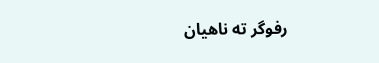رفوگر ته ناهيان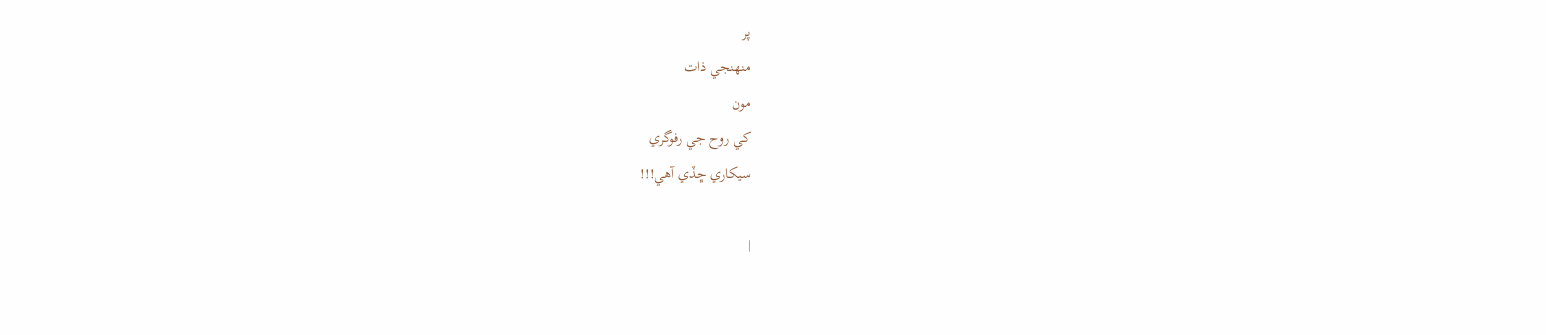پر
منھنجي ذات
مون
کي روح جي رفوگري
سيکاري ڇڏي آهي!!!

|